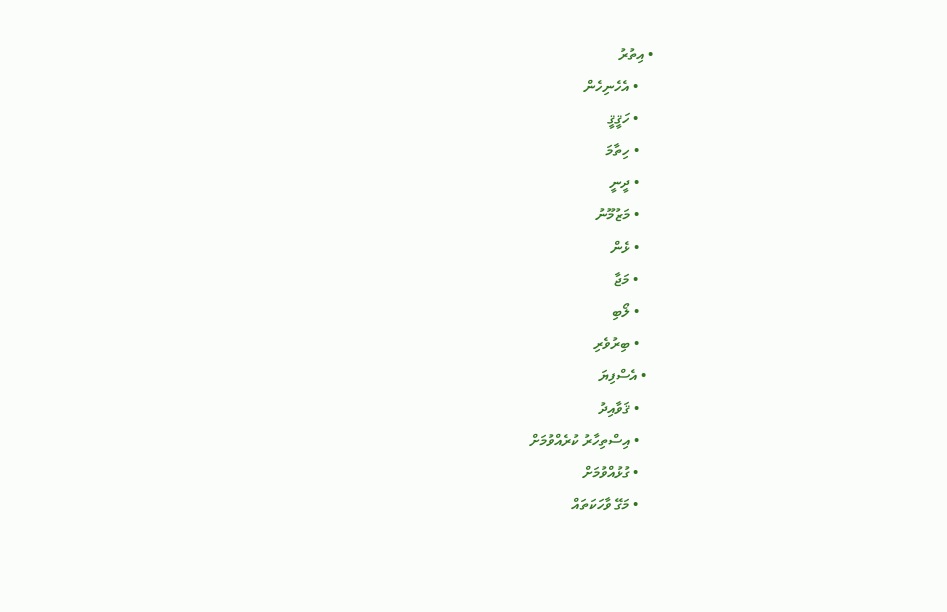• އިތުރު
    • އެހެނިހެން
    • ހަޤީޤީ
    • ހިތާމަ
    • ދީނީ
    • މަޒުމޫނު
    • ޅެން
    • މަޖާ
    • ލޯބި
    • ބިރުވެރި
  • އެސްފިޔަ
    • ޤަވާއިދު
    • އިސްތިހާރު ކުރެއްވުމަށް
    • ގުޅުއްވުމަށް
    • މަގޭ ވާހަކަތައް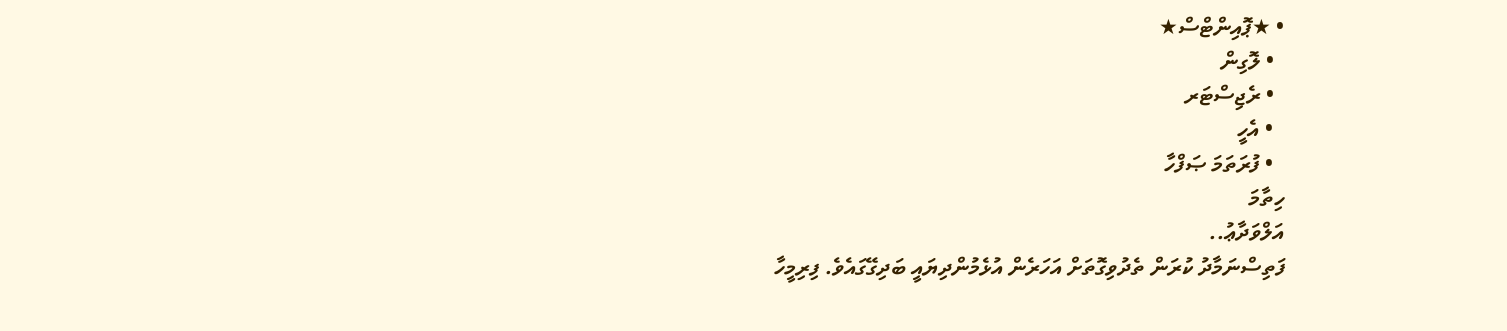• ★ޕޮއިންޓްސް★
  • ލޮގިން
  • ރެޖިސްޓަރ
  • އެހީ
  • ފުރަތަމަ ޞަފްހާ
ހިތާމަ
އަލްވަދާޢު..
ފަތިސްނަމާދު ކުރަން ތެދުވިގޮތަށް އަހަރެން އުޅެމުންދިޔައީ ބަދިގޭގައެވެ. ފިރިމީހާ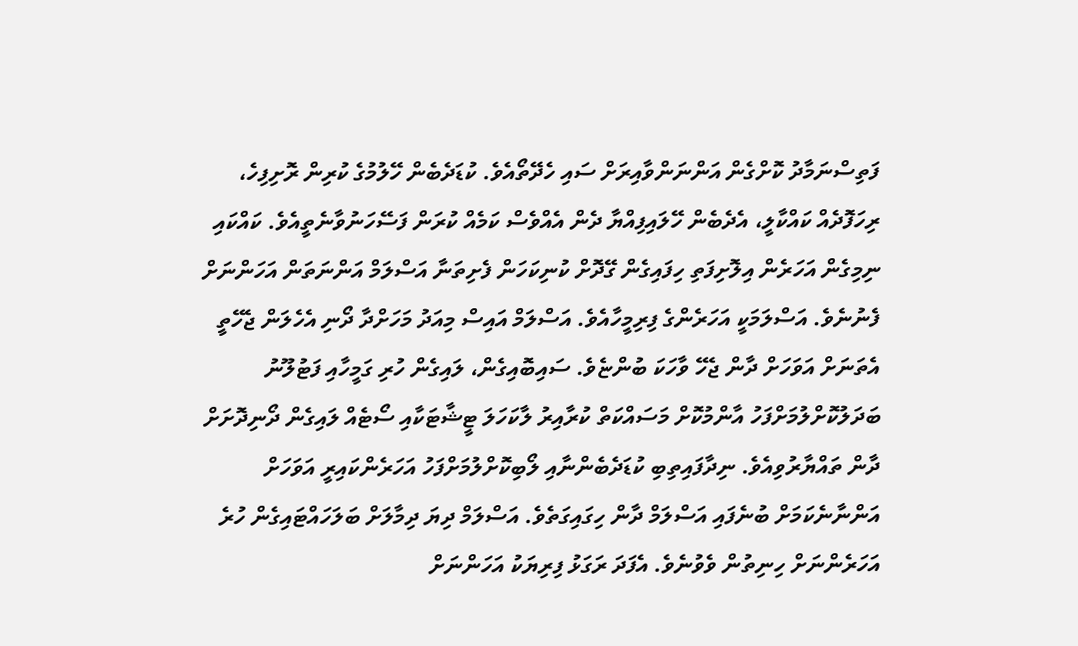ފަތިސްނަމާދު ކޮށްގެން އަންނަންވާއިރަށް ސައި ހެދޭތޯއެވެ. ކުޑަދެބެން ހޭލުމުގެ ކުރިން ރޮށިފިހެ، ރިހަފޮދެއް ކައްކާލީ، އެދެބެން ހޭލައިފިއްޔާ ދެން އެއްވެސް ކަމެއް ކުރަން ފަސޭހަނުވާނެތީއެވެ. ކައްކައި ނިމިގެން އަހަރެން އިލޮށިފަތި ހިފައިގެން ގޭދޮށް ކުނިކަހަން ފެށިތަނާ އަސްލަމް އަންނަތަން އަހަންނަށް ފެނުނެވެ. އަސްލަމަކީ އަހަރެންގެ ފިރިމީހާއެވެ. އަސްލަމް އައިސް މިއަދު މަހަށްދާ ދޯނި އެހެލަން ޖެހޭތީ އެތަނަށް އަވަހަށް ދާން ޖެހޭ ވާހަކަ ބުންޏެވެ. ސައިބޮއިގެން، ލައިގެން ހުރި ގަމީހާއި ފަޓުލޫނު ބަދަލުކޮށްލުމަށްފަހު އާންމުކޮށް މަސައްކަތް ކުރާއިރު ލާކަހަލަ ޓީޝާޓަކާއި ސޯޓެއް ލައިގެން ދޯނިދޮށަށް ދާން ތައްޔާރުވިއެވެ. ނިދާފައިތިބި ކުޑަދެބެންނާއި ލޯބިކޮށްލުމަށްފަހު އަހަރެންކައިރީ އަވަހަށް އަންނާނެކަމަށް ބުނެފައި އަސްލަމް ދާން ހިގައިގަތެވެ. އަސްލަމް ދިޔަ ދިމާލަށް ބަލަހައްޓައިގެން ހުރެ އަހަރެންނަށް ހިނިތުން ވެވުނެވެ. އެފަދަ ރަގަޅު ފިރިޔަކު އަހަންނަށް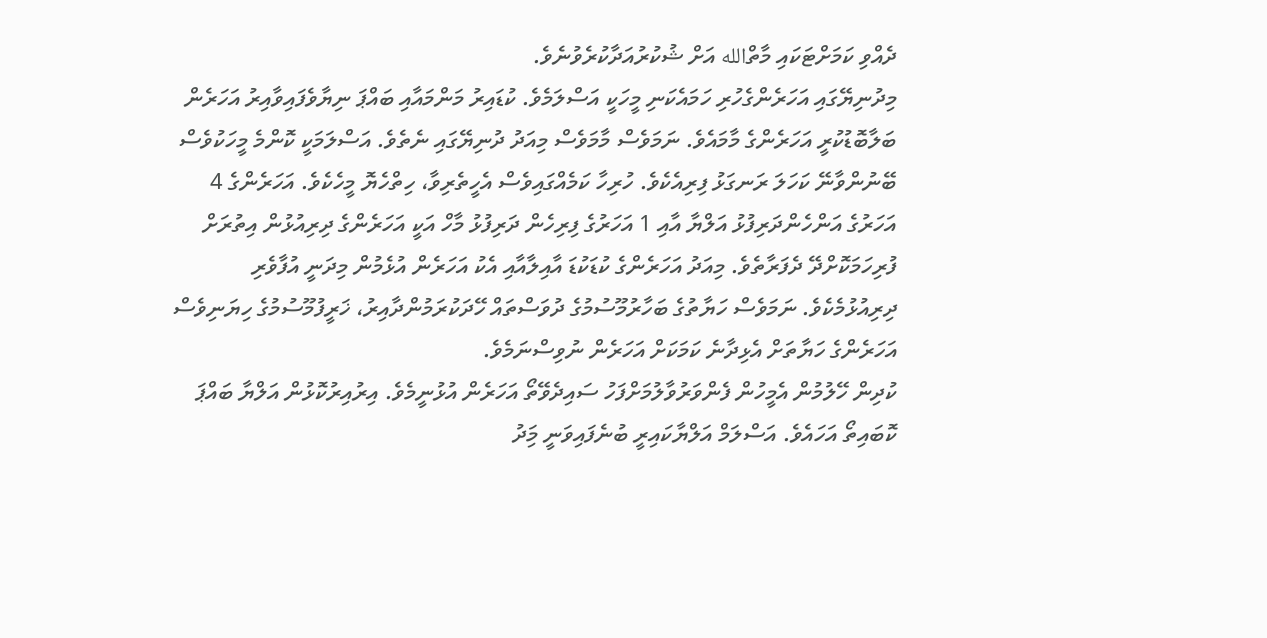ދެއްވި ކަމަށްޓަކައި މާތްالله އަށް ޝުކުރުއަދާކުރެވުނެވެ.
މިދުނިޔޭގައި އަހަރެންގެހުރި ހަމައެކަނި މީހަކީ އަސްލަމެވެ. ކުޑައިރު މަންމައާއި ބައްޕަ ނިޔާވެފައިވާއިރު އަހަރެން ބަލާބޮޑުކުރީ އަހަރެންގެ މާމައެވެ. ނަމަވެސް މާމަވެސް މިއަދު ދުނިޔޭގައި ނެތެވެ. އަސްލަމަކީ ކޮންމެ މީހަކުވެސް ބޭނުންވާނޭ ކަހަލަ ރަނގަޅު ފިރިއެކެވެ. ހުރިހާ ކަމެއްގައިވެސް އެހީތެރިވާ، ހިތްހެޔޮ މީހެކެވެ. އަހަރެންގެ 4 އަހަރުގެ އަންހެންދަރިފުޅު އަލްޔާ އާއި 1 އަހަރުގެ ފިރިހެން ދަރިފުޅު މާހް އަކީ އަހަރެންގެ ދިރިއުޅުން އިތުރަށް ފުރިހަމަކޮށްދޭ ދެފަރާތެވެ. މިއަދު އަހަރެންގެ ކުޑަކުޑަ އާއިލާއާއި އެކު އަހަރެން އުޅެމުން މިދަނީ އުފާވެރި ދިރިއުޅުމެކެވެ. ނަމަވެސް ހަޔާތުގެ ބަހާރުމޫސުމުގެ ދުވަސްތައް ހޭދަކުރަމުންދާއިރު، ޚަރީފުމޫސުމުގެ ހިޔަނިވެސް އަހަރެންގެ ހަޔާތަށް އެޅިދާނެ ކަމަކަށް އަހަރެން ނުވިސްނަމެވެ.
ކުދިން ހޭލުމުން އެމީހުން ފެންވަރުވާލުމަށްފަހު ސައިދެވޭތޯ އަހަރެން އުޅުނީމެވެ. އިރުއިރުކޮޅުން އަލްޔާ ބައްޕަ ކޮބައިތޯ އަހައެވެ. އަސްލަމް އަލްޔާކައިރީ ބުނެފައިވަނީ މިަދު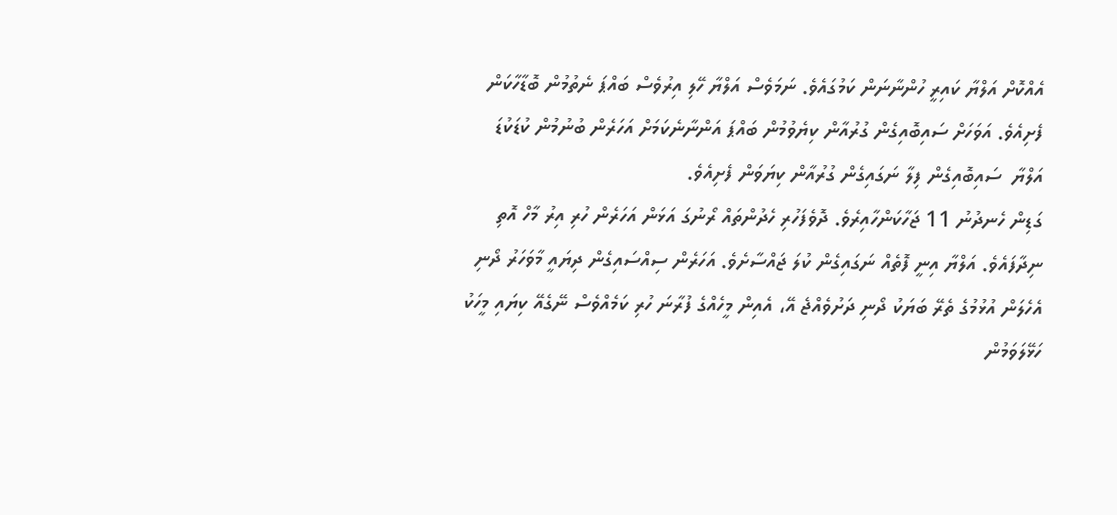އެއްކޮށް އަލްޔާ ކައިރީ ހުންނާނަން ކަމުގައެވެ. ނަމަވެސް އަލްޔާ ހޭލި އިރުވެސް ބައްޕަ ނެތުމުން ބޮޑާހާކަން ފެށިއެވެ. އަވަހަށް ސައިބޮއިގެން ގުރުއާން ކިޔެވުމުން ބައްޕަ އަންނާނެކަމަށް އަހަރެން ބުނުމުން ކުޑަކުޑަ އަލްޔާ  ސައިބޮއިގެން ފިލާ ނަގައިގެން ގުރުއާން ކިޔަވަން ފެށިއެވެ.
ގަޑިން ހެނދުނު 11 ޖަހާކަންހާއިރެވެ. ދޮވެފަހުރި ހެދުންތައް ރޯނުގަ އަޅަން އަހަރެން ހުރި އިރު މާހް އޮތި ނިދާފައެވެ. އަލްޔާ އިނީ ފޮތެއް ނަގައިގެން ކުލަ ޖައްސާށެވެ. އަހަރެން ސިއްސައިގެން ދިޔައީ މާވަހަރު ދޯނި އެހެލަން އުޅުމުގެ ތެރޭ ބަޔަކު ދޯނި ދަށުވެއްޖެ އޭ، އެއިން މީހެއްގެ ފުރާނަ ހުރި ކަމެއްވެސް ނޭގެއޭ ކިޔައި މީހަކު ހަޅޭލަވަމުން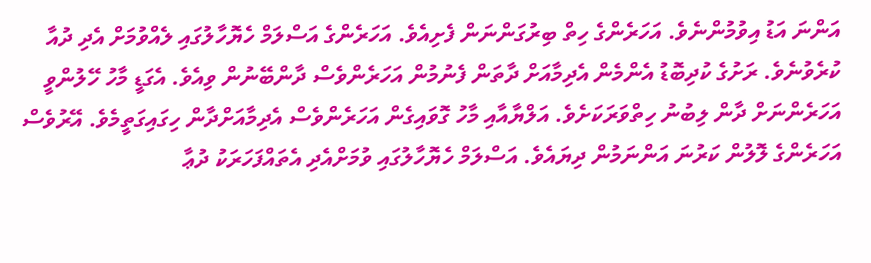އަންނަ އަޑު އިވުމުންނެވެ. އަހަރެންގެ ހިތް ބިރުގަންނަން ފެށިއެވެ. އަހަރެންގެ އަސްލަމް ހެޔޮހާލުގައި ލެއްވުމަށް އެދި ދުއާ ކުރެވުނެވެ. ރަށުގެ ކުދިބޮޑު އެންމެން އެދިމާއަށް ދާތަން ފެނުމުން އަހަރެންވެސް ދާންބޭނުން ވިއެވެ. އެގަޑީ މާހު ހޭލުންވީ އަހަރެންނަށް ދާން ލިބުނު ހިތްވަރަކަށެވެ. އަލްޔާއާއި މާހު ގޮވައިގެން އަހަރެންވެސް އެދިމާއަށްދާން ހިގައިގަތީމެވެ. އޭރުވެސް އަހަރެންގެ ލޮލުން ކަރުނަ އަންނަމުން ދިޔައެވެ. އަސްލަމް ހެޔޮހާލުގައި ވުމަށްއެދި އެތައްފަހަރަކު ދުޢާ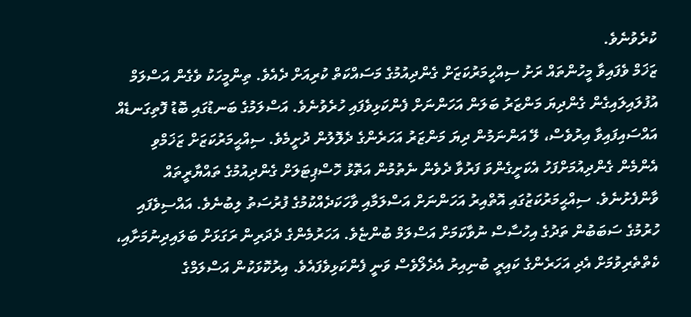ކުރެވުނެވެ.
ޒަޚަމް ވެފައިވާ މީހުންތައް ރަށު ސިއްހީމަރުކަޒަށް ގެންދިއުމުގެ މަސައްކަތް ކުރިއަށް ދެއެވެ. ތިންމީހަކު ވެގެން އަސްލަމް އުފުލައިލައިގެން ގެންދިޔަ މަންޒަރު ބަލަން އަހަންނަށް ފެންކަޅިވެފައި ހުރެވުނެވެ. އަސްލަމުގެ ބަނޑުގައި ބޮޑު ފޮތިގަނޑެއް އައްސައިފައިވާ އިރުވެސް، ލޭ އަންނަމުން ދިޔަ މަންޒަރު އަހަރެންގެ ދެލޮލުން ދުށީމެވެ. ސިއްޙީމަރުކަޒަށް ޒަޚަމްވި އެންމެން ގެންދިއުމަށްފަހު އެކަށީގެންވަ ފަރުވާ ދެވެން ނެތުމުން އަތޮޅު ހޮސްޕިޓަލަށް ގެންދިއުމުގެ ތައްޔާރީތައް ވާންފެށުނެވެ. ސިއްޙީމަރުކަޒުގައި އޮތްއިރު އަހަންނަށް އަސްލަމާއި ވާހަކަދެއްކުމުގެ ފުރުސަތު ލިބުނެވެ. އައްސިވެފައި ހުރުމުގެ ސަބަބުން ތަދުގެ އިހުސާސް ނުވާކަމަށް އަސްލަމް ބުންޏެވެ. އަހަރުމެންގެ ދެދަރިން ރަގަޅަށް ބަލައިދިނުމަށާއި، ކެތްތެރިވުމަށް އެދި އަހަރެންގެ ކައިރީ ބުނިއިރު އެދެލޯވެސް ވަނީ ފެންކަޅިވެފައެވެ. އިރުކޮޅަކުން އަސްލަމްގެ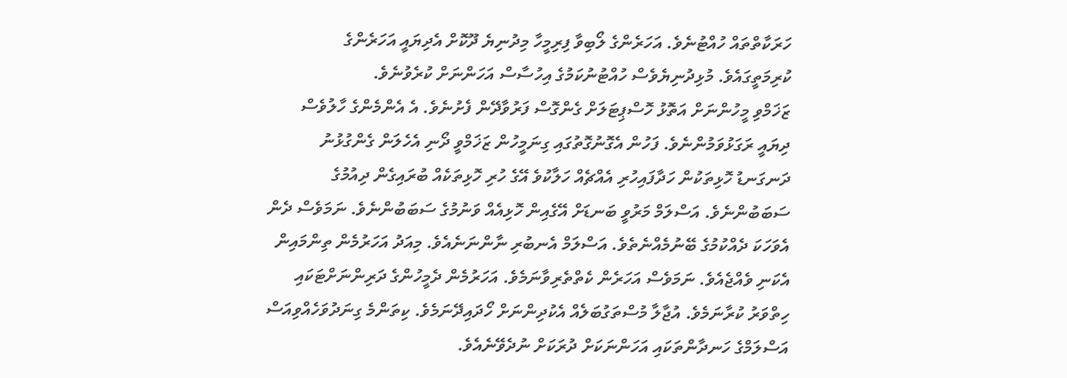ހަރަކާތްތައް ހުއްޓުނެވެ. އަހަރެންގެ ލޯބިވާ ފިރިމީހާ މިދުނިޔެ ދޫކޮށް އެދިޔައީ އަހަރެންގެ ކުރިމަތީގައެވެ. މުޅިދުނިޔެވެސް ހުއްޓުނުކަމުގެ އިހުސާސް އަހަންނަށް ކުރެވުނެވެ.
ޒަޚަމްވި މީހުންނަށް އަތޮޅު ހޮސްޕިޓަލަށް ގެންގޮސް ފަރުވާދޭން ފެށުނެވެ. އެ އެންމެންގެ ހާލުވެސް ދިޔައީ ރަގަޅުވަމުންނެވެ. ފަހުން އެގޮނުގޮތުގައި ގިނަމީހުން ޒަޚަމްވީ ދޯނި އެހެލަން ގެންގުޅުނު ދަނގަނޑު ހޮޅިތަކުން ހަދާފައިހުރި އެއްޗެއް ހަލާކުވެ އޭގެ ހުރި ހޮޅިތަކެއް ބުރައިގެން ދިއުމުގެ ސަބަބުންނެވެ. އަސްލަމް މަރުވީ ބަނޑަށް އޭގެއިން ހޮޅިއެއް ވަނުމުގެ ސަބަބުންނެވެ. ނަމަވެސް ދެން އެވަހަކަ ދެއްކުމުގެ ބޭނުމެއްނެތެވެ. އަސްލަމް އެނބުރި ނާންނަނެއެވެ. މިއަދު އަހަރުމެން ތިންމައިން އެކަނި ވެއްޖެއެވެ. ނަމަވެސް އަހަރެން ކެތްތެރިވާނަމެވެ. އަހަރުމެން ދެމީހުންގެ ދަރިންނަށްޓަކައި ހިތްވަރު ކުރާނަމެވެ. އުޖާލާ މުސްތަގުބަލެއް އެކުދިންނަށް ހޯދައިދޭނަމެވެ. ކިތަންމެ ގިނަދުވަހެއްވިއަސް އަސްލަމްގެ ހަނދާންތަކައި އަހަންނަކަށް ދުރަކަށް ނުދެވޭނެއެވެ.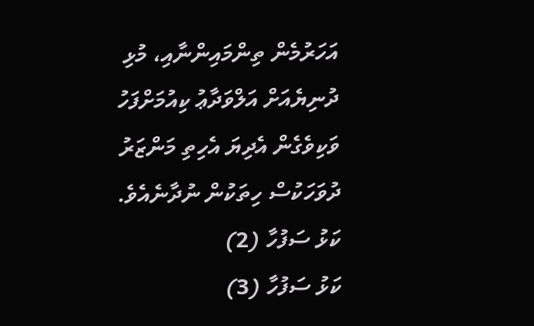އަހަރުމެން ތިންމައިންނާއި، މުޅި ދުނިޔެއަށް އަލްވަދާޢު ކިއުމަށްފަހު ވަކިވެގެން އެދިޔަ އެހިތި މަންޒަރު ދުވަހަކުސް ހިތަކުން ނުދާނެއެވެ.
ކަޅު ސަފުހާ (2)
ކަޅު ސަފުހާ (3)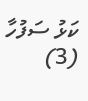ކަޅު ސަފުހާ (3)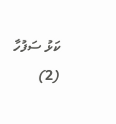ކަޅު ސަފުހާ (2)